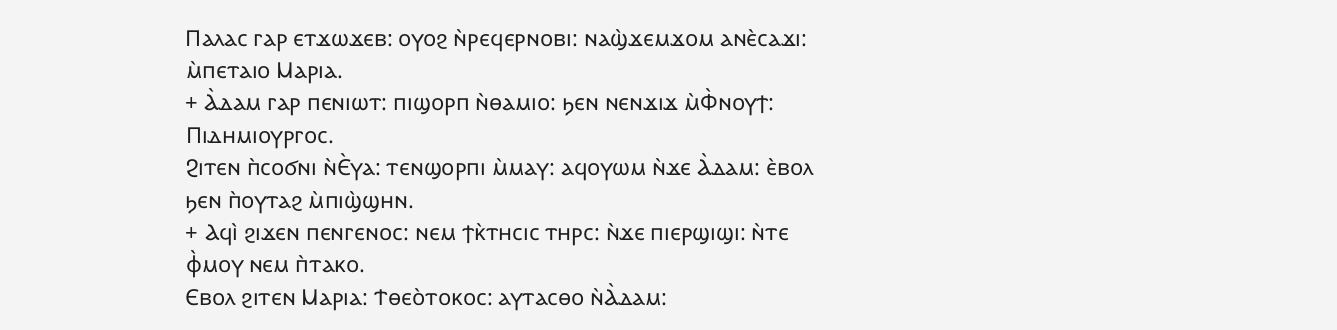Ⲡⲁⲗⲁⲥ ⲅⲁⲣ ⲉⲧϫⲱϫⲉⲃ: ⲟⲩⲟϩ ⲛ̀ⲣⲉϥⲉⲣⲛⲟⲃⲓ: ⲛⲁϣ̀ϫⲉⲙϫⲟⲙ ⲁⲛⲉ̀ⲥⲁϫⲓ: ⲙ̀ⲡⲉⲧⲁⲓⲟ Ⲙⲁⲣⲓⲁ.
+ Ⲁ̀ⲇⲁⲙ ⲅⲁⲣ ⲡⲉⲛⲓⲱⲧ: ⲡⲓϣⲟⲣⲡ ⲛ̀ⲑⲁⲙⲓⲟ: ϧⲉⲛ ⲛⲉⲛϫⲓϫ ⲙ̀Ⲫ̀ⲛⲟⲩϯ: Ⲡⲓⲇⲏⲙⲓⲟⲩⲣⲅⲟⲥ.
Ϩⲓⲧⲉⲛ ⲡ̀ⲥⲟϭⲛⲓ ⲛ̀Ⲉ̀ⲩⲁ: ⲧⲉⲛϣⲟⲣⲡⲓ ⲙ̀ⲙⲁⲩ: ⲁϥⲟⲩⲱⲙ ⲛ̀ϫⲉ Ⲁ̀ⲇⲁⲙ: ⲉ̀ⲃⲟⲗ ϧⲉⲛ ⲡ̀ⲟⲩⲧⲁϩ ⲙ̀ⲡⲓϣ̀ϣⲏⲛ.
+ Ⲁϥⲓ̀ ϩⲓϫⲉⲛ ⲡⲉⲛⲅⲉⲛⲟⲥ: ⲛⲉⲙ ϯⲕ̀ⲧⲏⲥⲓⲥ ⲧⲏⲣⲥ: ⲛ̀ϫⲉ ⲡⲓⲉⲣϣⲓϣⲓ: ⲛ̀ⲧⲉ ⲫ̀ⲙⲟⲩ ⲛⲉⲙ ⲡ̀ⲧⲁⲕⲟ.
Ⲉⲃⲟⲗ ϩⲓⲧⲉⲛ Ⲙⲁⲣⲓⲁ: Ϯⲑⲉⲟ̀ⲧⲟⲕⲟⲥ: ⲁⲩⲧⲁⲥⲑⲟ ⲛ̀Ⲁ̀ⲇⲁⲙ: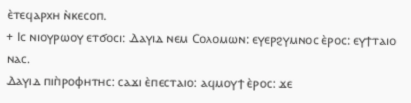ⲉ̀ⲧⲉϥⲁⲣⲭⲏ ⲛ̀ⲕⲉⲥⲟⲡ.
+ Ⲓⲥ ⲛⲓⲟⲩⲣⲱⲟⲩ ⲉⲧϭⲟⲥⲓ: Ⲇⲁⲩⲓⲇ ⲛⲉⲙ Ⲥⲟⲗⲟⲙⲱⲛ: ⲉⲩⲉⲣϩⲩⲙⲛⲟⲥ ⲉ̀ⲣⲟⲥ: ⲉⲩϯⲧⲁⲓⲟ ⲛⲁⲥ.
Ⲇⲁⲩⲓⲇ ⲡⲓⲡ̀ⲣⲟⲫⲏⲧⲏⲥ: ⲥⲁϫⲓ ⲉ̀ⲡⲉⲥⲧⲁⲓⲟ: ⲁϥⲙⲟⲩϯ ⲉ̀ⲣⲟⲥ: ϫⲉ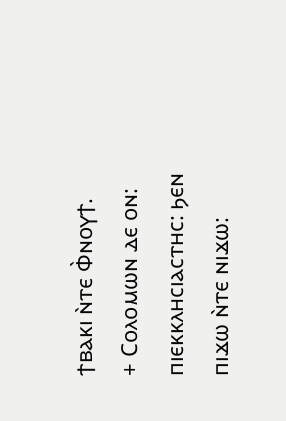ϯⲃⲁⲕⲓ ⲛ̀ⲧⲉ Ⲫ̀ⲛⲟⲩϯ.
+ Ⲥⲟⲗⲟⲙⲱⲛ ⲇⲉ ⲟⲛ: ⲡⲓⲉⲕⲕⲗⲏⲥⲓⲁⲥⲧⲏⲥ: ϧⲉⲛ ⲡⲓϫⲱ ⲛ̀ⲧⲉ ⲛⲓϫⲱ: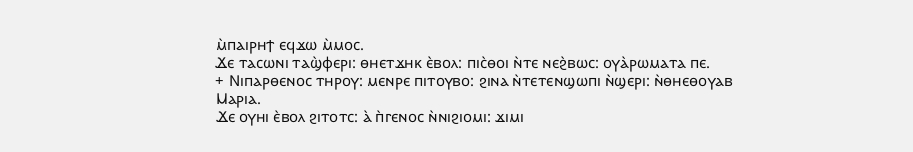ⲙ̀ⲡⲁⲓⲣⲏϯ ⲉϥϫⲱ ⲙ̀ⲙⲟⲥ.
Ϫⲉ ⲧⲁⲥⲱⲛⲓ ⲧⲁϣ̀ⲫⲉⲣⲓ: ⲑⲏⲉⲧϫⲏⲕ ⲉ̀ⲃⲟⲗ: ⲡⲓⲥ̀ⲑⲟⲓ ⲛ̀ⲧⲉ ⲛⲉϩ̀ⲃⲱⲥ: ⲟⲩⲁ̀ⲣⲱⲙⲁⲧⲁ ⲡⲉ.
+ Ⲛⲓⲡⲁⲣⲑⲉⲛⲟⲥ ⲧⲏⲣⲟⲩ: ⲙⲉⲛⲣⲉ ⲡⲓⲧⲟⲩⲃⲟ: ϩⲓⲛⲁ ⲛ̀ⲧⲉⲧⲉⲛϣⲱⲡⲓ ⲛ̀ϣⲉⲣⲓ: ⲛ̀ⲑⲏⲉⲑⲟⲩⲁⲃ Ⲙⲁⲣⲓⲁ.
Ϫⲉ ⲟⲩⲏⲓ ⲉ̀ⲃⲟⲗ ϩⲓⲧⲟⲧⲥ: ⲁ̀ ⲡ̀ⲅⲉⲛⲟⲥ ⲛ̀ⲛⲓϩⲓⲟⲙⲓ: ϫⲓⲙⲓ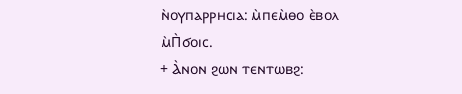ⲛ̀ⲟⲩⲡⲁⲣⲣⲏⲥⲓⲁ: ⲙ̀ⲡⲉⲙ̀ⲑⲟ ⲉ̀ⲃⲟⲗ ⲙ̀Ⲡ̀ϭⲟⲓⲥ.
+ Ⲁ̀ⲛⲟⲛ ϩⲱⲛ ⲧⲉⲛⲧⲱⲃϩ: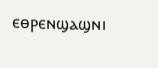ⲉⲑⲣⲉⲛϣⲁϣⲛⲓ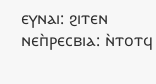ⲉⲩⲛⲁⲓ: ϩⲓⲧⲉⲛ ⲛⲉⲡ̀ⲣⲉⲥⲃⲓⲁ: ⲛ̀ⲧⲟⲧϥ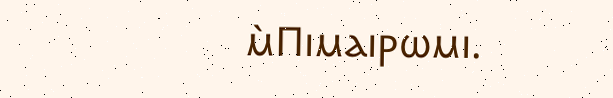ⲙ̀Ⲡⲓⲙⲁⲓⲣⲱⲙⲓ.